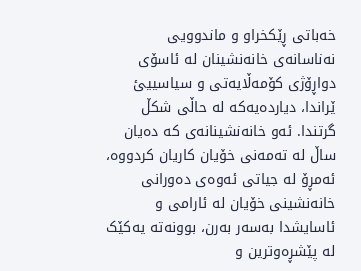خەباتی ڕێکخراو و ماندوویی نەناسانەی خانەنشینان لە ئاسۆی دواڕۆژی کۆمەڵایەتی و سیاسییئ ێراندا، دیاردەیەکە لە حاڵی شکڵ گرتندا. ئەو خانەنشینانەی کە دەیان ساڵ لە تەمەنی خۆیان کاریان کردووە، ئەمڕۆ لە جیاتی ئەوەی دەورانی خانەنشینی خۆیان لە ئارامی و ئاسایشدا بەسەر بەرن، بوونەتە یەکێک لە پێشڕەوترین و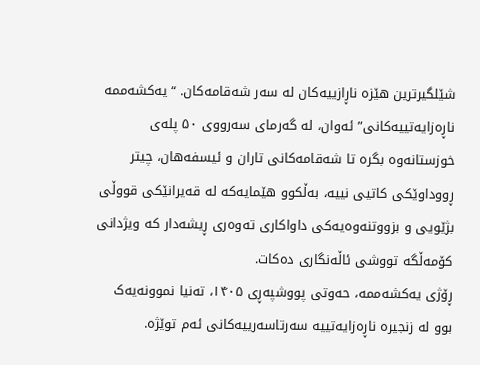شێلگیرترین هێزە ناڕازییەکان لە سەر شەقامەکان. “یەکشەممە ناڕەزایەتییەکانی” ئەوان، لە گەرمای سەرووی ۵۰ پلەی خوزستانەوە بگرە تا شەقامەکانی تاران و ئیسفەهان، چیتر ڕووداوێکی کاتیی نییە، بەڵکوو هێمایەکە لە قەیرانێکی قووڵی بژێویی و بزووتنەوەیەکی داواکاری تەوەری ڕیشەدار کە ویژدانی کۆمەڵگە تووشی ئاڵەنگاری دەکات.
ڕۆژی یەکشەممە، حەوتی پووشپەڕی ۱۴۰۵، تەنیا نموونەیەک بوو لە زنجیرە ناڕەزایەتییە سەرتاسەرییەکانی ئەم توێژە.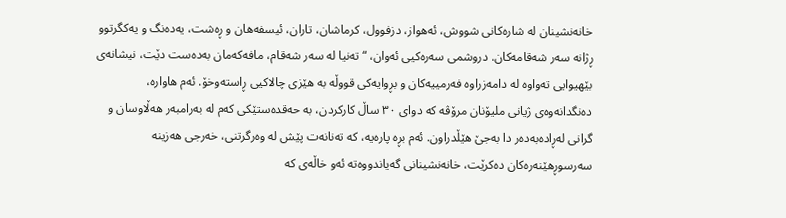خانەنشینان لە شارەکانی شووش، ئەهواز، دزفوول، کرماشان، تاران، ئیسفەهان و ڕەشت، یەدەنگ و یەکگرتوو ڕژانە سەر شەقامەکان. دروشمی سەرەکیی ئەوان، “تەنیا لە سەر شەقام، مافەکەمان بەدەست دێت، نیشانەی بێهیوایی تەواوە لە دامەزراوە فەرمییەکان و بڕوایەکی قووڵە بە هێزی چالاکیی ڕاستەوخۆ. ئەم هاوارە، دەنگدانەوەی ژیانی ملیۆنان مرۆڤە کە دوای ۳۰ ساڵ کارکردن، بە حەقدەستێکی کەم لە بەرامبەر هەڵاوسان و گرانی لەڕادەبەدەر دا بەجێ هێڵدراون. ئەم بڕە پارەیە، کە تەنانەت پێش لە وەرگرتنی، خەرجی هەزینە سەرسوڕهێنەرەکان دەکرێت، خانەنشینانی گەیاندووەتە ئەو خاڵەی کە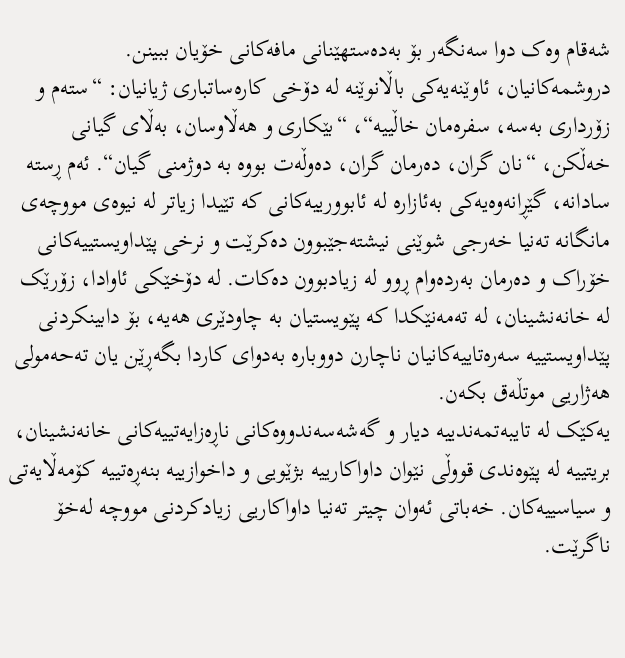شەقام وەک دوا سەنگەر بۆ بەدەستهێنانی مافەکانی خۆیان ببینن.
دروشمەکانیان، ئاوێنەیەکی باڵانوێنە لە دۆخی کارەساتباری ژیانیان: “ستەم و زۆرداری بەسە، سفرەمان خاڵییە“، “بێکاری و هەڵاوسان، بەڵای گیانی خەڵکن، “نان گران، دەرمان گران، دەوڵەت بووە بە دوژمنی گیان“. ئەم ڕستە سادانە، گێڕانەوەیەکی بەئازارە لە ئابوورییەکانی کە تێیدا زیاتر لە نیوەی مووچەی مانگانە تەنیا خەرجی شوێنی نیشتەجێبوون دەکرێت و نرخی پێداویستییەکانی خۆراک و دەرمان بەردەوام ڕوو لە زیادبوون دەکات. لە دۆخێکی ئاوادا، زۆرێک لە خانەنشینان، لە تەمەنێکدا کە پێویستیان بە چاودێری هەیە، بۆ دابینکردنی پێداویستییە سەرەتاییەکانیان ناچارن دووبارە بەدوای کاردا بگەڕێن یان تەحەمولی هەژاریی موتڵەق بکەن.
یەکێک لە تایبەتمەندییە دیار و گەشەسەندووەکانی ناڕەزایەتییەکانی خانەنشینان، بریتییە لە پێوەندی قووڵی نێوان داواکارییە بژێویی و داخوازییە بنەڕەتییە کۆمەڵایەتی و سیاسییەکان. خەباتی ئەوان چیتر تەنیا داواکاریی زیادکردنی مووچە لەخۆ ناگرێت.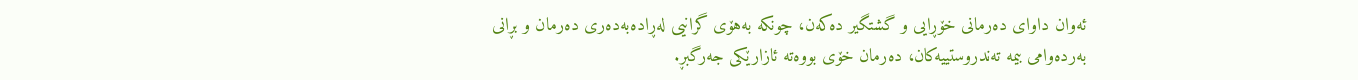ئەوان داوای دەرمانی خۆڕایی و گشتگیر دەکەن، چونکە بەهۆی گرانیی لەڕادەبەدەری دەرمان و بڕانی بەردەوامی بیمە تەندروستییەکان، دەرمان خۆی بووەتە ئازارێکی جەرگبڕ.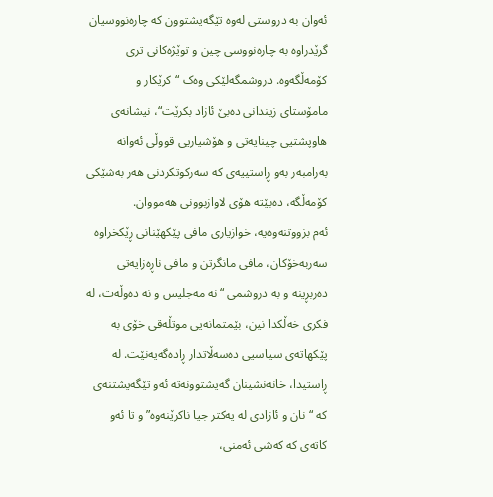ئەوان بە دروستی لەوە تێگەیشتوون کە چارەنووسیان گرێدراوە بە چارەنووسی چین و توێژەکانی تری کۆمەڵگەوە. دروشمگەلێکی وەک “کرێکار و مامۆستای زیندانی دەبێ ئازاد بکرێت“، نیشانەی هاوپشتیی چینایەتی و هۆشیاریی قووڵی ئەوانە بەرامبەر بەو ڕاستییەی کە سەرکوتکردنی هەر بەشێکی کۆمەڵگە، دەبێتە هۆی لاوازبوونی هەمووان.
ئەم بزووتنەوەیە، خوازیاری مافی پێکهێنانی ڕێکخراوە سەربەخۆکان، مافی مانگرتن و مافی ناڕەزایەتی دەربڕینە و بە دروشمی “نە مەجلیس و نە دەوڵەت، لە فکری خەڵکدا نین، بێمتمانەیی موتڵەقی خۆی بە پێکهاتەی سیاسیی دەسەڵاتدار ڕادەگەیەنێت. لە ڕاستیدا، خانەنشینان گەیشتوونەتە ئەو تێگەیشتنەی کە “نان و ئازادی لە یەکتر جیا ناکرێنەوە” و تا ئەو کاتەی کە کەشی ئەمنی،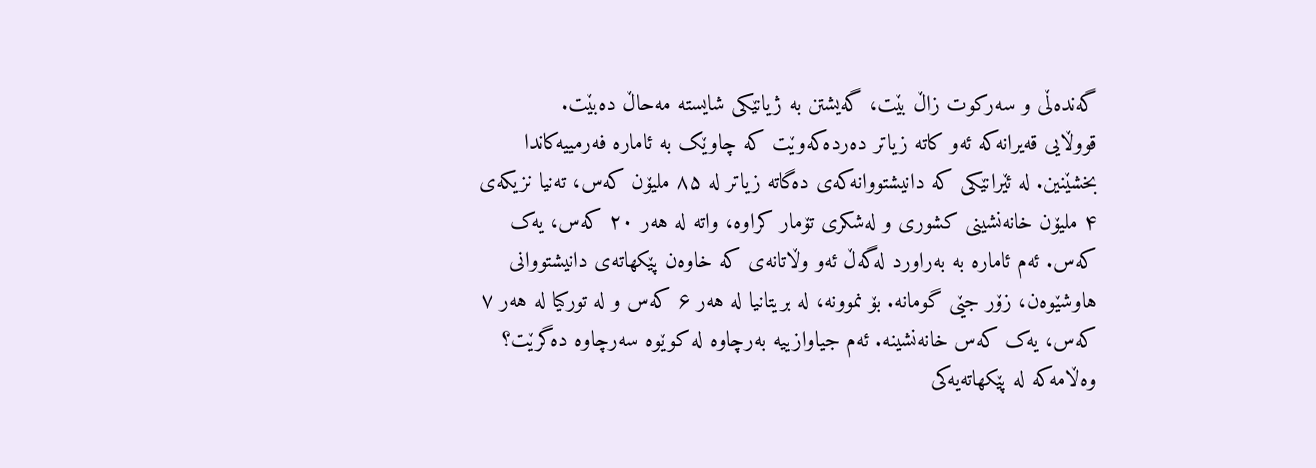گەندەڵی و سەرکوت زاڵ بێت، گەیشتن بە ژیانێکی شایستە مەحاڵ دەبێت.
قووڵایی قەیرانەکە ئەو کاتە زیاتر دەردەکەوێت که چاوێک بە ئامارە فەرمییەکاندا بخشێنین. لە ئێرانێکی کە دانیشتووانەکەی دەگاتە زیاتر لە ۸۵ ملیۆن کەس، تەنیا نزیکەی ۴ ملیۆن خانەنشینی کشوری و لەشکری تۆمار کراوە، واتە لە هەر ۲۰ کەس، یەک کەس. ئەم ئامارە بە بەراورد لەگەڵ ئەو وڵاتانەی کە خاوەن پێکهاتەی دانیشتووانی هاوشێوەن، زۆر جێی گومانە. بۆ نموونە، لە بریتانیا لە هەر ۶ کەس و لە تورکیا لە هەر ۷ کەس، یەک کەس خانەنشینە. ئەم جیاوازییە بەرچاوە لە کوێوە سەرچاوە دەگرێت؟
وەڵامەکە لە پێکهاتەیەکی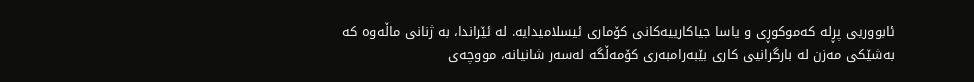ئابووریی پڕلە کەموکوڕی و یاسا جیاکارییەکانی کۆماری ئیسلامیدایە. لە ئێراندا، بە ژنانی ماڵەوە کە بەشێکی مەزن لە بارگرانیی کاری بێبەرامبەری کۆمەڵگە لەسەر شانیانە، مووچەی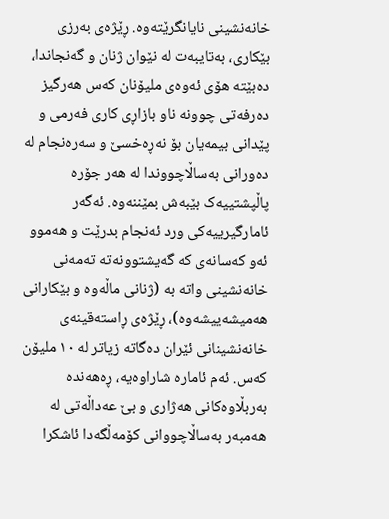خانەنشینی نایانگرێتەوە. ڕێژەی بەرزی بێکاری، بەتایبەت لە نێوان ژنان و گەنجاندا، دەبێتە هۆی ئەوەی ملیۆنان کەس هەرگیز دەرفەتی چوونە ناو بازاڕی کاری فەرمی و پێدانی بیمەیان بۆ نەڕەخسێ و سەرەنجام لە دەورانی بەساڵاچووندا لە هەر جۆرە پاڵپشتییەک بێبەش بمێننەوە. ئەگەر ئامارگیرییەکی ورد ئەنجام بدرێت و هەموو ئەو کەسانەی کە گەیشتوونەتە تەمەنی خانەنشینی واتە بە (ژنانی ماڵەوە و بێکارانی هەمیشەییشەوە)، ڕێژەی ڕاستەقینەی خانەنشینانی ئێران دەگاتە زیاتر لە ۱۰ ملیۆن کەس. ئەم ئامارە شاراوەیە، ڕەهەندە بەربڵاوەکانی هەژاری و بێ عەداڵەتی لە هەمبەر بەساڵاچووانی کۆمەڵگەدا ئاشکرا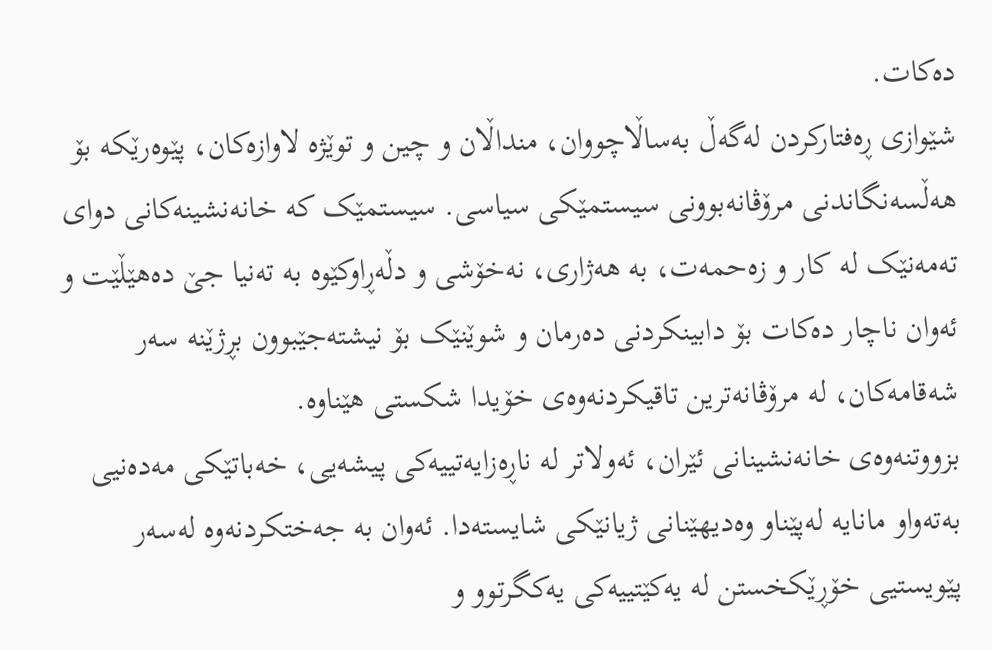دەکات.
شێوازی ڕەفتارکردن لەگەڵ بەساڵاچووان، منداڵان و چین و توێژە لاوازەکان، پێوەرێکە بۆ هەڵسەنگاندنی مرۆڤانەبوونی سیستمێکی سیاسی. سیستمێک کە خانەنشینەکانی دوای تەمەنێک لە کار و زەحمەت، بە هەژاری، نەخۆشی و دڵەڕاوکێوە بە تەنیا جێ دەهێڵێت و ئەوان ناچار دەکات بۆ دابینکردنی دەرمان و شوێنێک بۆ نیشتەجێبوون بڕژێنە سەر شەقامەکان، لە مرۆڤانەترین تاقیکردنەوەی خۆیدا شکستی هێناوە.
بزووتنەوەی خانەنشینانی ئێران، ئەولاتر لە ناڕەزایەتییەکی پیشەیی، خەباتێکی مەدەنیی بەتەواو مانایە لەپێناو وەدیهێنانی ژیانێکی شایستەدا. ئەوان بە جەختکردنەوە لەسەر پێویستیی خۆڕێکخستن لە یەکێتییەکی یەکگرتوو و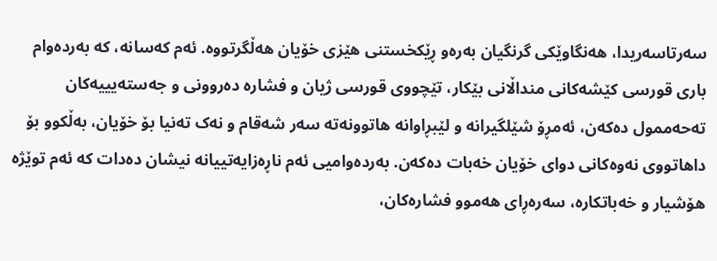سەرتاسەریدا، هەنگاوێکی گرنگیان بەرەو ڕێکخستنی هێزی خۆیان هەڵگرتووە. ئەم کەسانە، کە بەردەوام باری قورسی کێشەکانی منداڵانی بێکار، تێچووی قورسی ژیان و فشارە دەروونی و جەستەیییەکان تەحەممول دەکەن، ئەمڕۆ شێلگیرانە و لێبڕاوانە هاتوونەتە سەر شەقام و نەک تەنیا بۆ خۆیان، بەڵکوو بۆ داهاتووی نەوەکانی دوای خۆیان خەبات دەکەن. بەردەوامیی ئەم ناڕەزایەتییانە نیشان دەدات کە ئەم توێژە هۆشیار و خەباتکارە، سەرەڕای هەموو فشارەکان،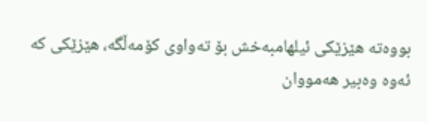بووەتە هێزێکی ئیلهامبەخش بۆ تەواوی کۆمەڵگە، هێزێکی کە ئەوە وەبیر هەمووان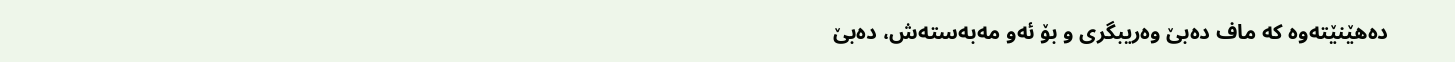دەهێنێتەوە کە ماف دەبێ وەریبگری و بۆ ئەو مەبەستەش، دەبێ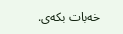خەبات بکەی.